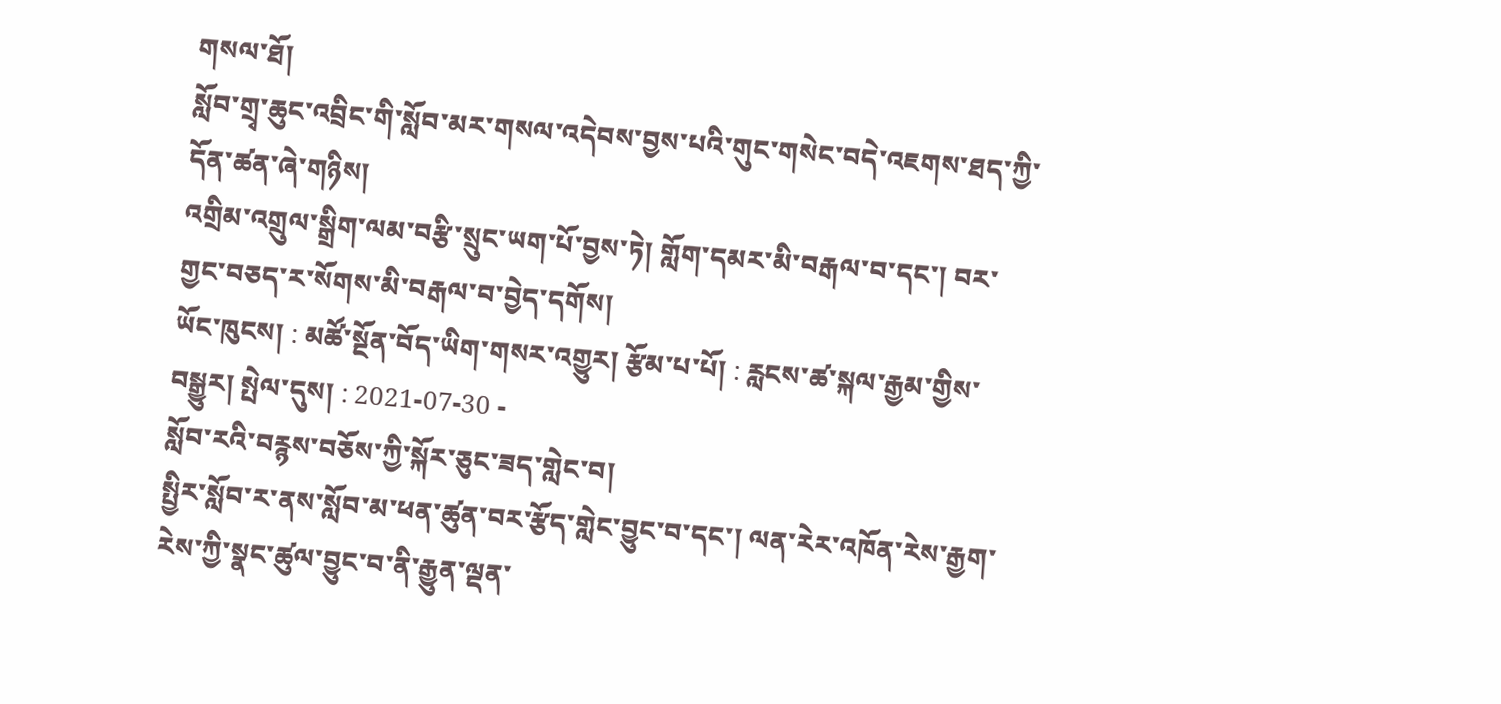གསལ་ཐོ།
སློབ་གྲྭ་ཆུང་འབྲིང་གི་སློབ་མར་གསལ་འདེབས་བྱས་པའི་གུང་གསེང་བདེ་འཇགས་ཐད་ཀྱི་དོན་ཚན་ཞེ་གཉིས།
འགྲིམ་འགྲུལ་སྒྲིག་ལམ་བརྩི་སྲུང་ཡག་པོ་བྱས་ཏེ། གློག་དམར་མི་བརྒལ་བ་དང་། བར་གྱང་བཅད་ར་སོགས་མི་བརྒལ་བ་བྱེད་དགོས།
ཡོང་ཁུངས། : མཚོ་སྔོན་བོད་ཡིག་གསར་འགྱུར། རྩོམ་པ་པོ། : རླངས་ཚ་སྐལ་རྒྱམ་གྱིས་བསྒྱུར། སྤེལ་དུས། : 2021-07-30 -
སློབ་རའི་བརྙས་བཅོས་ཀྱི་སྐོར་ཅུང་ཟད་གླེང་བ།
སྤྱིར་སློབ་ར་ནས་སློབ་མ་ཕན་ཚུན་བར་རྩོད་གླེང་བྱུང་བ་དང་། ལན་རེར་འཁོན་རེས་རྒྱག་རེས་ཀྱི་སྣང་ཚུལ་བྱུང་བ་ནི་རྒྱུན་ལྡན་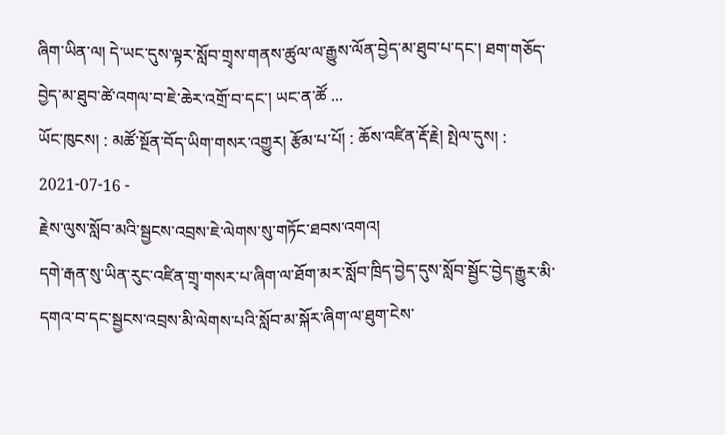ཞིག་ཡིན་ལ། དེ་ཡང་དུས་ལྟར་སློབ་གྲྭས་གནས་ཚུལ་ལ་རྒྱུས་ལོན་བྱེད་མ་ཐུབ་པ་དང་། ཐག་གཅོད་བྱེད་མ་ཐུབ་ཚེ་འགལ་བ་ཇེ་ཆེར་འགྲོ་བ་དང་། ཡང་ན་ཚོ ...
ཡོང་ཁུངས། : མཚོ་སྔོན་བོད་ཡིག་གསར་འགྱུར། རྩོམ་པ་པོ། : ཆོས་འཛིན་རྡོ་རྗེ། སྤེལ་དུས། : 2021-07-16 -
རྗེས་ལུས་སློབ་མའི་སྦྱངས་འབྲས་ཇེ་ལེགས་སུ་གཏོང་ཐབས་འགའ།
དགེ་རྒན་སུ་ཡིན་རུང་འཛིན་གྲྭ་གསར་པ་ཞིག་ལ་ཐོག་མར་སློབ་ཁྲིད་བྱེད་དུས་སློབ་སྦྱོང་བྱེད་རྒྱུར་མི་དགའ་བ་དང་སྦྱངས་འབྲས་མི་ལེགས་པའི་སློབ་མ་སྐོར་ཞིག་ལ་ཐུག་ངེས་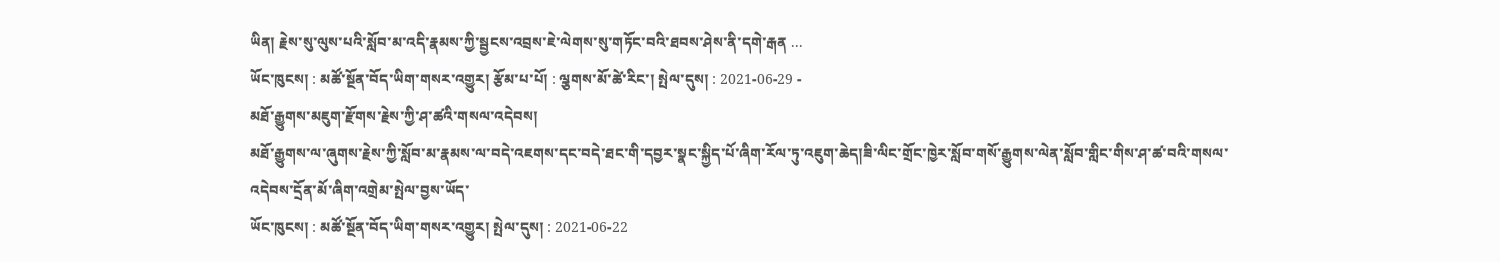ཡིན། རྗེས་སུ་ལུས་པའི་སློབ་མ་འདི་རྣམས་ཀྱི་སྦྱངས་འབྲས་ཇེ་ལེགས་སུ་གཏོང་བའི་ཐབས་ཤེས་ནི་དགེ་རྒན ...
ཡོང་ཁུངས། : མཚོ་སྔོན་བོད་ཡིག་གསར་འགྱུར། རྩོམ་པ་པོ། : ལྕགས་མོ་ཚེ་རིང་། སྤེལ་དུས། : 2021-06-29 -
མཐོ་རྒྱུགས་མཇུག་རྫོགས་རྗེས་ཀྱི་ཤ་ཚའི་གསལ་འདེབས།
མཐོ་རྒྱུགས་ལ་ཞུགས་རྗེས་ཀྱི་སློབ་མ་རྣམས་ལ་བདེ་འཇགས་དང་བདེ་ཐང་གི་དབྱར་སྣང་སྐྱིད་པོ་ཞིག་རོལ་ཏུ་འཇུག་ཆེད།ཟི་ལིང་གྲོང་ཁྱེར་སློབ་གསོ་རྒྱུགས་ལེན་སློབ་གླིང་གིས་ཤ་ཚ་བའི་གསལ་འདེབས་དྲོན་མོ་ཞིག་འགྲེམ་སྤེལ་བྱས་ཡོད་
ཡོང་ཁུངས། : མཚོ་སྔོན་བོད་ཡིག་གསར་འགྱུར། སྤེལ་དུས། : 2021-06-22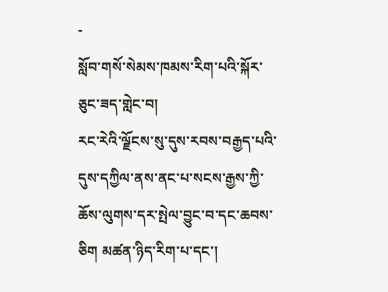-
སློབ་གསོ་སེམས་ཁམས་རིག་པའི་སྐོར་ཅུང་ཟད་གླེང་བ།
རང་རེའི་ལྗོངས་སུ་དུས་རབས་བརྒྱད་པའི་དུས་དཀྱིལ་ནས་ནང་པ་སངས་རྒྱས་ཀྱི་ཆོས་ལུགས་དར་སྤེལ་བྱུང་བ་དང་ཆབས་ཅིག མཚན་ཉིད་རིག་པ་དང་།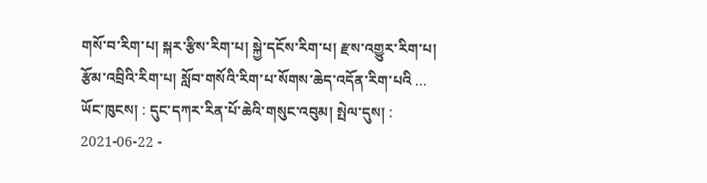གསོ་བ་རིག་པ། སྐར་རྩིས་རིག་པ། སྐྱེ་དངོས་རིག་པ། རྫས་འགྱུར་རིག་པ། རྩོམ་འབྲིའི་རིག་པ། སློབ་གསོའི་རིག་པ་སོགས་ཆེད་འདོན་རིག་པའི ...
ཡོང་ཁུངས། : དུང་དཀར་རིན་པོ་ཆེའི་གསུང་འབུམ། སྤེལ་དུས། : 2021-06-22 -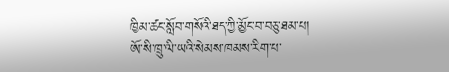ཁྱིམ་ཚང་སློབ་གསོའི་ཐད་ཀྱི་མྱོང་བ་བཅུ་ཐམ་པ།
ཨོ་སི་ཁྲུ་ལི་ཡའི་སེམས་ཁམས་རིག་པ་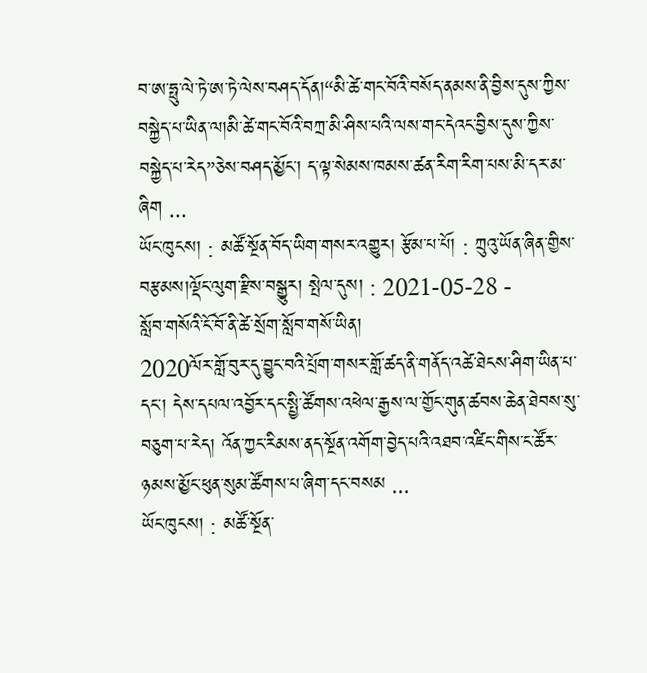བ་ཨ་ཧྥུ་ལེ་ཏེ་ཨ་ཏེ་ལེས་བཤད་དོན།“མི་ཚེ་གང་བོའི་བསོད་ནམས་ནི་བྱིས་དུས་ཀྱིས་བསྐྱེད་པ་ཡིན་ལ།མི་ཚེ་གང་བོའི་བཀྲ་མི་ཤིས་པའི་ལས་གང་དེའང་བྱིས་དུས་ཀྱིས་བསྐྱེད་པ་རེད”ཅེས་བཤད་མྱོང་། ད་ལྟ་སེམས་ཁམས་ཚན་རིག་རིག་པས་མི་དར་མ་ཞིག ...
ཡོང་ཁུངས། : མཚོ་སྔོན་བོད་ཡིག་གསར་འགྱུར། རྩོམ་པ་པོ། : ཀྲུའུ་ཡོན་ཞིན་གྱིས་བརྩམས།ལྡོང་ལུག་རྫིས་བསྒྱུར། སྤེལ་དུས། : 2021-05-28 -
སློབ་གསོའི་ངོ་བོ་ནི་ཚེ་སྲོག་སློབ་གསོ་ཡིན།
2020ལོར་གློ་བུར་དུ་བྱུང་བའི་པྲོག་གསར་གློ་ཚད་ནི་གནོད་འཚེ་ཐེངས་ཤིག་ཡིན་པ་དང་། དེས་དཔལ་འབྱོར་དང་སྤྱི་ཚོགས་འཕེལ་རྒྱས་ལ་གྱོང་གུན་ཚབས་ཆེན་ཐེབས་སུ་བཅུག་པ་རེད། འོན་ཀྱང་རིམས་ནད་སྔོན་འགོག་བྱེད་པའི་འཐབ་འཛིང་གིས་ང་ཚོར་ཉམས་མྱོང་ཕུན་སུམ་ཚོགས་པ་ཞིག་དང་བསམ ...
ཡོང་ཁུངས། : མཚོ་སྔོན་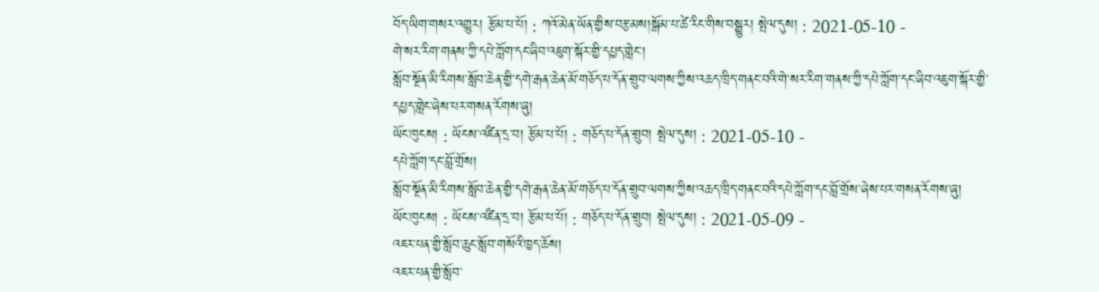བོད་ཡིག་གསར་འགྱུར། རྩོམ་པ་པོ། : ཀའོ་མེན་ཡོན་གྱིས་བརྩམས།སྒོམ་པ་ཚེ་རིང་གིས་བསྒྱུར། སྤེལ་དུས། : 2021-05-10 -
གེ་སར་རིག་གནས་ཀྱི་དཔེ་ཀློག་དང་ཞིབ་འཇུག་སྐོར་གྱི་དཔྱད་གླེང་།
སློབ་སྔོན་མི་རིགས་སློབ་ཆེན་གྱི་དགེ་རྒན་ཆེན་མོ་གཅོད་པ་དོན་གྲུབ་ལགས་ཀྱིས་འཆད་ཁྲིད་གནང་བའི་གེ་སར་རིག་གནས་ཀྱི་དཔེ་ཀློག་དང་ཞིབ་འཇུག་སྐོར་གྱི་དཔྱད་གླེང་ཞེས་པར་གསན་རོགས་ཞུ།
ཡོང་ཁུངས། : ཡོངས་འཛིན་དྲ་བ། རྩོམ་པ་པོ། : གཅོད་པ་དོན་གྲུབ། སྤེལ་དུས། : 2021-05-10 -
དཔེ་ཀློག་དང་བློ་གྲོས།
སློབ་སྔོན་མི་རིགས་སློབ་ཆེན་གྱི་དགེ་རྒན་ཆེན་མོ་གཅོད་པ་དོན་གྲུབ་ལགས་ཀྱིས་འཆད་ཁྲིད་གནང་བའི་དཔེ་ཀློག་དང་བློ་གྲོས་ཞེས་པར་གསན་རོགས་ཞུ།
ཡོང་ཁུངས། : ཡོངས་འཛིན་དྲ་བ། རྩོམ་པ་པོ། : གཅོད་པ་དོན་གྲུབ། སྤེལ་དུས། : 2021-05-09 -
འཇར་པན་གྱི་སློབ་ཆུང་སློབ་གསོའི་ཁྱད་ཆོས།
འཇར་པན་གྱི་སློབ་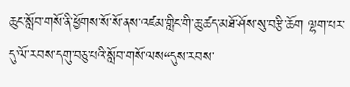ཆུང་སློབ་གསོ་ནི་ཕྱོགས་སོ་སོ་ནས་འཛམ་གླིང་གི་ཆུ་ཚད་མཐོ་ཤོས་སུ་བརྩི་ཆོག ལྷག་པར་དུ་ལོ་རབས་དགུ་བཅུ་པའི་སློབ་གསོ་ལས“དུས་རབས་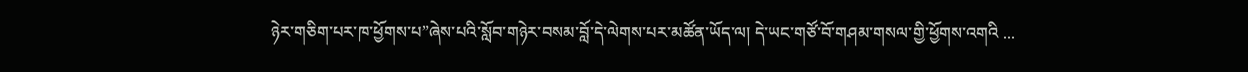ཉེར་གཅིག་པར་ཁ་ཕྱོགས་པ”ཞེས་པའི་སློབ་གཉེར་བསམ་བློ་དེ་ལེགས་པར་མཚོན་ཡོད་ལ། དེ་ཡང་གཙོ་བོ་གཤམ་གསལ་གྱི་ཕྱོགས་འགའི ...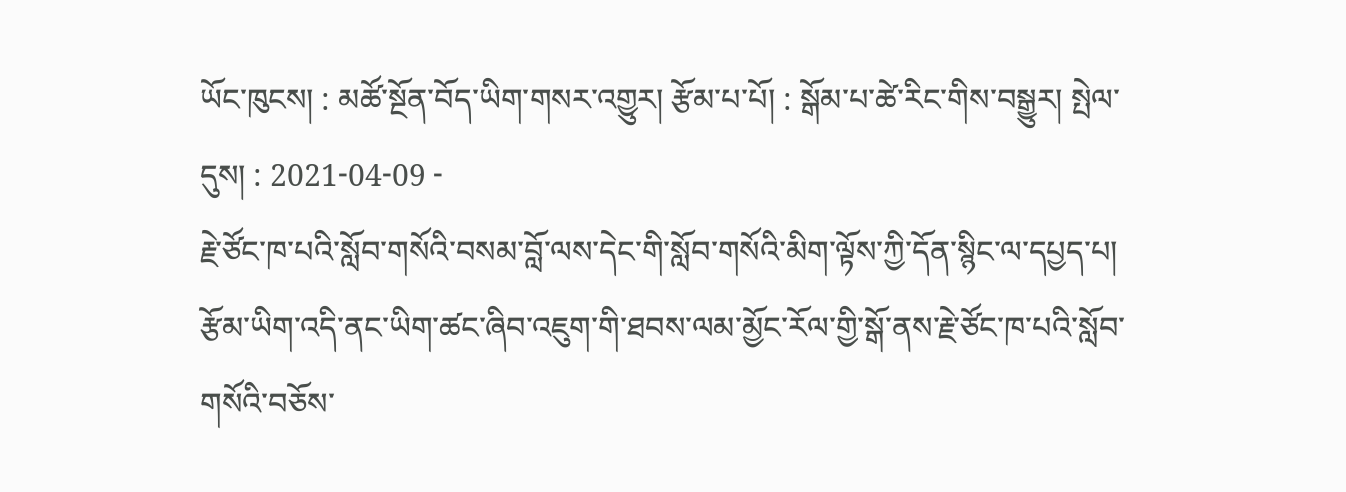ཡོང་ཁུངས། : མཚོ་སྔོན་བོད་ཡིག་གསར་འགྱུར། རྩོམ་པ་པོ། : སྒོམ་པ་ཚེ་རིང་གིས་བསྒྱུར། སྤེལ་དུས། : 2021-04-09 -
རྗེ་ཙོང་ཁ་པའི་སློབ་གསོའི་བསམ་བློ་ལས་དེང་གི་སློབ་གསོའི་མིག་ལྟོས་ཀྱི་དོན་སྙིང་ལ་དཔྱད་པ།
རྩོམ་ཡིག་འདི་ནང་ཡིག་ཚང་ཞིབ་འཇུག་གི་ཐབས་ལམ་མྱོང་རོལ་གྱི་སྒོ་ནས་རྗེ་ཙོང་ཁ་པའི་སློབ་གསོའི་བཅོས་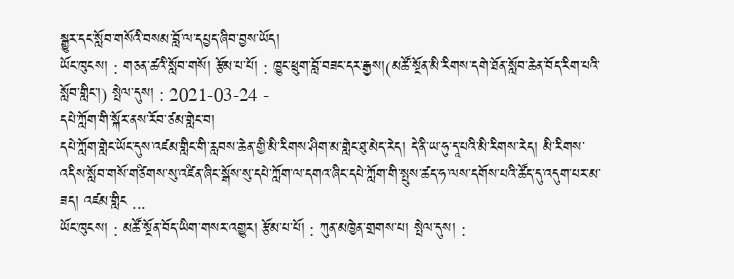སྒྱུར་དང་སློབ་གསོའི་བསམ་བློ་ལ་དཔྱད་ཞིབ་བྱས་ཡོད།
ཡོང་ཁུངས། : གཅན་ཚའི་སློབ་གསོ། རྩོམ་པ་པོ། : ཁྱུང་ཕྲུག་བློ་བཟང་དར་རྒྱས།(མཚོ་སྔོན་མི་རིགས་དགེ་ཐོན་སློབ་ཆེན་བོད་རིག་པའི་སློབ་གླིང་།) སྤེལ་དུས། : 2021-03-24 -
དཔེ་ཀློག་གི་སྐོར་ནས་རོབ་ཙམ་གླེང་བ།
དཔེ་ཀློག་གླེང་ཡོང་དུས་འཛམ་གླིང་གི་རླབས་ཆེན་གྱི་མི་རིགས་ཤིག་མ་གླེང་ཐུ་མེད་རེད། དེ་ནི་ཡ་ཧུ་དཱ་པའི་མི་རིགས་རེད། མི་རིགས་འདིས་སློབ་གསོ་གཙིགས་སུ་འཛིན་ཞིང་སྒོས་སུ་དཔེ་ཀློག་ལ་དགའ་ཞིང་དཔེ་ཀློག་གི་སྤུས་ཚད་ཧ་ལས་དགོས་པའི་ཚོད་དུ་འདུག་པར་མ་ཟད། འཛམ་གླིང ...
ཡོང་ཁུངས། : མཚོ་སྔོན་བོད་ཡིག་གསར་འགྱུར། རྩོམ་པ་པོ། : ཀུན་མཁྱེན་གྲགས་པ། སྤེལ་དུས། :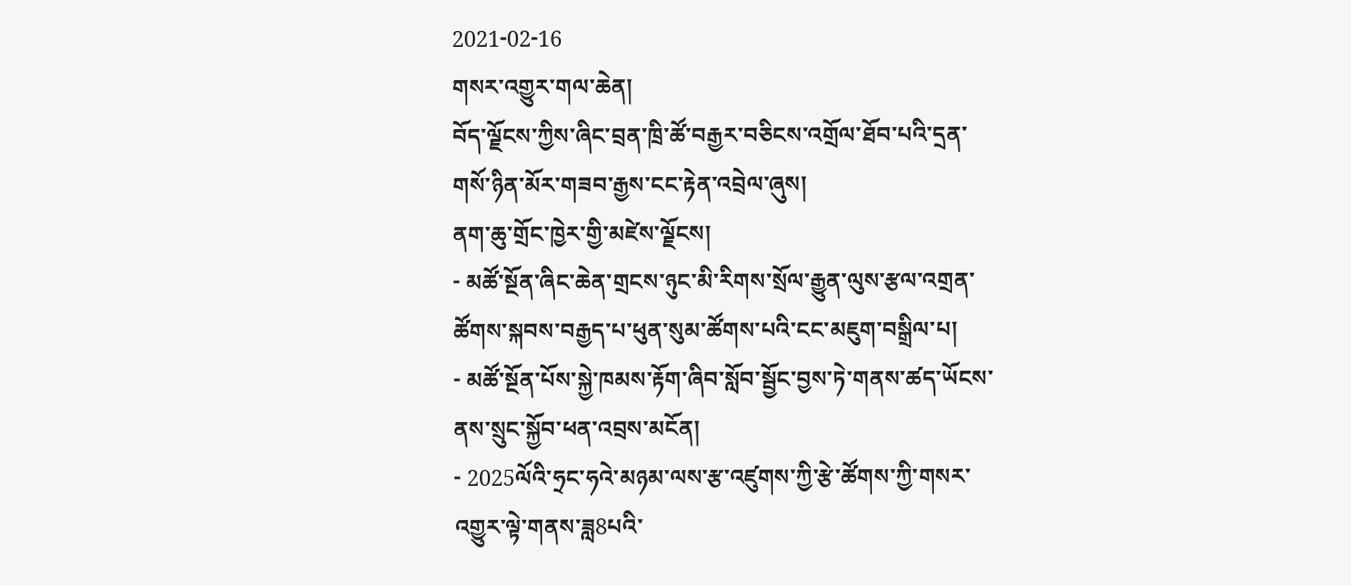2021-02-16
གསར་འགྱུར་གལ་ཆེན།
བོད་ལྗོངས་ཀྱིས་ཞིང་བྲན་ཁྲི་ཚོ་བརྒྱར་བཅིངས་འགྲོལ་ཐོབ་པའི་དྲན་གསོ་ཉིན་མོར་གཟབ་རྒྱས་ངང་རྟེན་འབྲེལ་ཞུས།
ནག་ཆུ་གྲོང་ཁྱེར་གྱི་མཛེས་ལྗོངས།
- མཚོ་སྔོན་ཞིང་ཆེན་གྲངས་ཉུང་མི་རིགས་སྲོལ་རྒྱུན་ལུས་རྩལ་འགྲན་ཚོགས་སྐབས་བརྒྱད་པ་ཕུན་སུམ་ཚོགས་པའི་ངང་མཇུག་བསྒྲིལ་པ།
- མཚོ་སྔོན་པོས་སྐྱེ་ཁམས་རྟོག་ཞིབ་སློབ་སྦྱོང་བྱས་ཏེ་གནས་ཚད་ཡོངས་ནས་སྲུང་སྐྱོབ་ཕན་འབྲས་མངོན།
- 2025ལོའི་ཧྲང་ཧའེ་མཉམ་ལས་རྩ་འཛུགས་ཀྱི་རྩེ་ཚོགས་ཀྱི་གསར་འགྱུར་ལྟེ་གནས་ཟླ8པའི་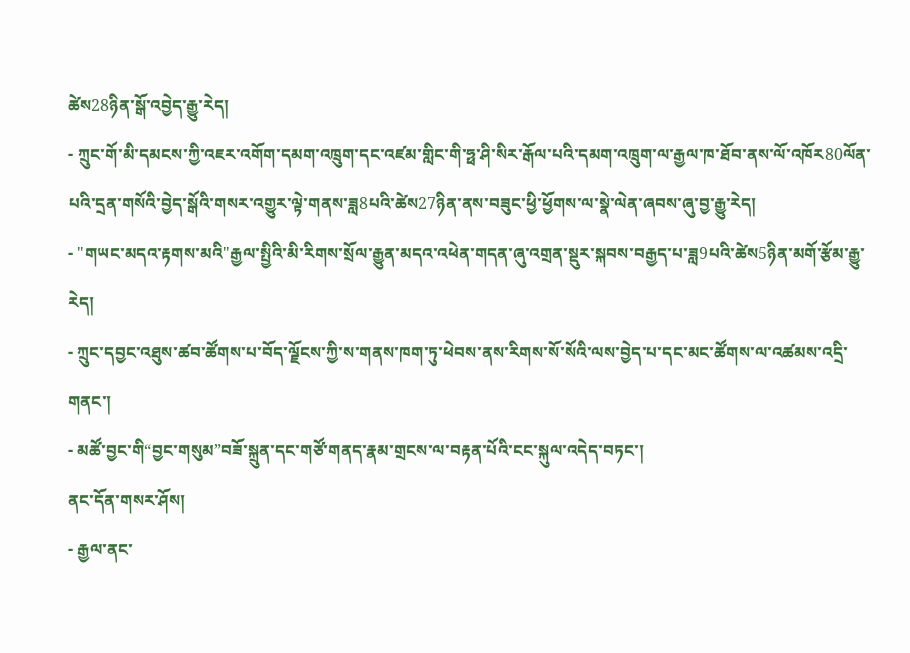ཚེས28ཉིན་སྒོ་འབྱེད་རྒྱུ་རེད།
- ཀྲུང་གོ་མི་དམངས་ཀྱི་འཇར་འགོག་དམག་འཁྲུག་དང་འཛམ་གླིང་གི་ཧྥ་ཤི་སིར་རྒོལ་པའི་དམག་འཁྲུག་ལ་རྒྱལ་ཁ་ཐོབ་ནས་ལོ་འཁོར80ལོན་པའི་དྲན་གསོའི་བྱེད་སྒོའི་གསར་འགྱུར་ལྟེ་གནས་ཟླ8པའི་ཚེས27ཉིན་ནས་བཟུང་ཕྱི་ཕྱོགས་ལ་སྣེ་ལེན་ཞབས་ཞུ་བྱ་རྒྱུ་རེད།
- "གཡང་མདའ་རྟགས་མའི"རྒྱལ་སྤྱིའི་མི་རིགས་སྲོལ་རྒྱུན་མདའ་འཕེན་གདན་ཞུ་འགྲན་སྡུར་སྐབས་བརྒྱད་པ་ཟླ9པའི་ཚེས5ཉིན་མགོ་རྩོམ་རྒྱུ་རེད།
- ཀྲུང་དབྱང་འཐུས་ཚབ་ཚོགས་པ་བོད་ལྗོངས་ཀྱི་ས་གནས་ཁག་ཏུ་ཕེབས་ནས་རིགས་སོ་སོའི་ལས་བྱེད་པ་དང་མང་ཚོགས་ལ་འཚམས་འདྲི་གནང་།
- མཚོ་བྱང་གི“བྱང་གསུམ”བཟོ་སྐྲུན་དང་གཙོ་གནད་རྣམ་གྲངས་ལ་བརྟན་པོའི་ངང་སྐུལ་འདེད་བཏང་།
ནང་དོན་གསར་ཤོས།
- རྒྱལ་ནང་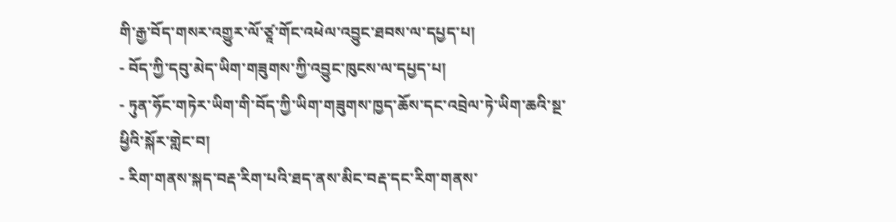གི་རྒྱ་བོད་གསར་འགྱུར་ལོ་ཙཱ་གོང་འཕེལ་འབྱུང་ཐབས་ལ་དཔྱད་པ།
- བོད་ཀྱི་དབུ་མེད་ཡིག་གཟུགས་ཀྱི་འབྱུང་ཁུངས་ལ་དཔྱད་པ།
- ཏུན་ཧོང་གཏེར་ཡིག་གི་བོད་ཀྱི་ཡིག་གཟུགས་ཁྱད་ཆོས་དང་འབྲེལ་ཏེ་ཡིག་ཆའི་སྔ་ཕྱིའི་སྐོར་གླེང་བ།
- རིག་གནས་སྐད་བརྡ་རིག་པའི་ཐད་ནས་མིང་བརྡ་དང་རིག་གནས་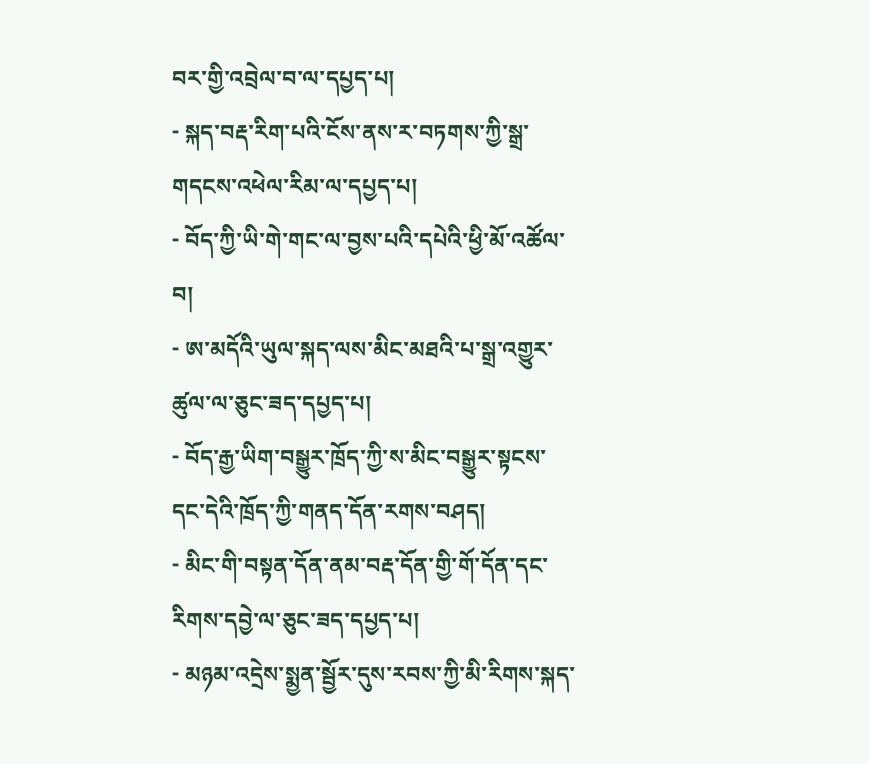བར་གྱི་འབྲེལ་བ་ལ་དཔྱད་པ།
- སྐད་བརྡ་རིག་པའི་ངོས་ནས་ར་བཏགས་ཀྱི་སྒྲ་གདངས་འཕེལ་རིམ་ལ་དཔྱད་པ།
- བོད་ཀྱི་ཡི་གེ་གང་ལ་བྱས་པའི་དཔེའི་ཕྱི་མོ་འཚོལ་བ།
- ཨ་མདོའི་ཡུལ་སྐད་ལས་མིང་མཐའི་པ་སྒྲ་འགྱུར་ཚུལ་ལ་ཅུང་ཟད་དཔྱད་པ།
- བོད་རྒྱ་ཡིག་བསྒྱུར་ཁྲོད་ཀྱི་ས་མིང་བསྒྱུར་སྟངས་དང་དེའི་ཁྲོད་ཀྱི་གནད་དོན་རགས་བཤད།
- མིང་གི་བསྟན་དོན་ནམ་བརྡ་དོན་གྱི་གོ་དོན་དང་རིགས་དབྱེ་ལ་ཅུང་ཟད་དཔྱད་པ།
- མཉམ་འདྲེས་སྨྱན་སྦྱོར་དུས་རབས་ཀྱི་མི་རིགས་སྐད་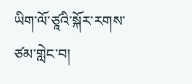ཡིག་ལོ་ཙཱའི་སྐོར་རགས་ཙམ་གླེང་བ།